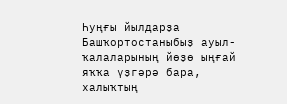Һуңғы йылдарҙа Башҡортостаныбыҙ ауыл-ҡалаларының йөҙө ыңғай яҡҡа үҙгәрә бара, халыҡтың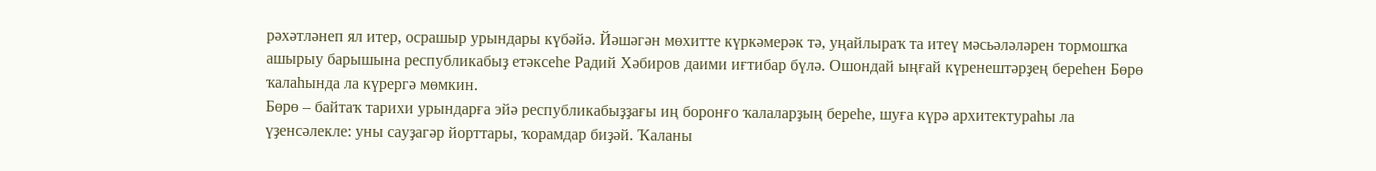рәхәтләнеп ял итер, осрашыр урындары күбәйә. Йәшәгән мөхитте күркәмерәк тә, уңайлыраҡ та итеү мәсьәләләрен тормошҡа ашырыу барышына республикабыҙ етәксеһе Радий Хәбиров даими иғтибар бүлә. Ошондай ыңғай күренештәрҙең береһен Бөрө ҡалаһында ла күрергә мөмкин.
Бөрө – байтаҡ тарихи урындарға эйә республикабыҙҙағы иң боронғо ҡалаларҙың береһе, шуға күрә архитектураһы ла үҙенсәлекле: уны сауҙагәр йорттары, ҡорамдар биҙәй. Ҡаланы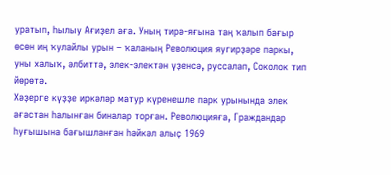уратып, һылыу Ағиҙел аға. Уның тирә-яғына таң ҡалып бағыр өсөн иң ҡулайлы урын – ҡаланың Революция яугирҙәре паркы, уны халыҡ, әлбиттә, элек-электән үҙенсә, руссалап, Соколок тип йөрөтә.
Хәҙерге күҙҙе иркәләр матур күренешле парк урынында элек ағастан һалынған биналар торған. Революцияға, Граждандар һуғышына бағышланған һәйкәл алыҫ 1969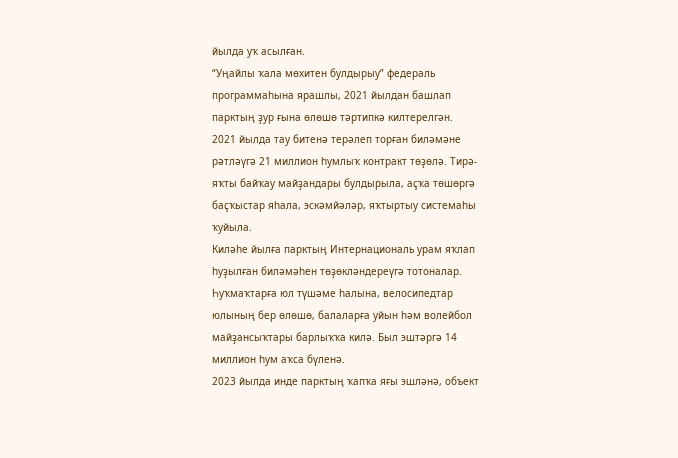йылда уҡ асылған.
“Уңайлы ҡала мөхитен булдырыу” федераль программаһына ярашлы, 2021 йылдан башлап парктың ҙур ғына өлөшө тәртипкә килтерелгән.
2021 йылда тау битенә терәлеп торған биләмәне рәтләүгә 21 миллион һумлыҡ контракт төҙөлә. Тирә-яҡты байҡау майҙандары булдырыла, аҫҡа төшөргә баҫҡыстар яһала, эскәмйәләр, яҡтыртыу системаһы ҡуйыла.
Киләһе йылға парктың Интернациональ урам яҡлап һуҙылған биләмәһен төҙөкләндереүгә тотоналар. Һуҡмаҡтарға юл түшәме һалына, велосипедтар юлының бер өлөшө, балаларға уйын һәм волейбол майҙансыҡтары барлыҡҡа килә. Был эштәргә 14 миллион һум аҡса бүленә.
2023 йылда инде парктың ҡапҡа яғы эшләнә, объект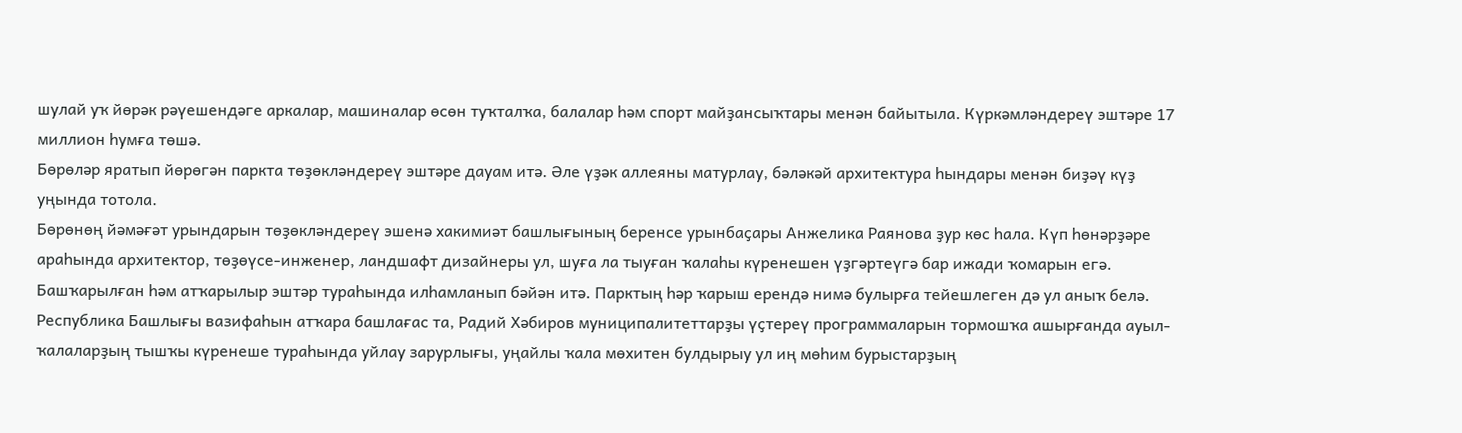шулай уҡ йөрәк рәүешендәге аркалар, машиналар өсөн туҡталҡа, балалар һәм спорт майҙансыҡтары менән байытыла. Күркәмләндереү эштәре 17 миллион һумға төшә.
Бөрөләр яратып йөрөгән паркта төҙөкләндереү эштәре дауам итә. Әле үҙәк аллеяны матурлау, бәләкәй архитектура һындары менән биҙәү күҙ уңында тотола.
Бөрөнөң йәмәғәт урындарын төҙөкләндереү эшенә хакимиәт башлығының беренсе урынбаҫары Анжелика Раянова ҙур көс һала. Күп һөнәрҙәре араһында архитектор, төҙөүсе-инженер, ландшафт дизайнеры ул, шуға ла тыуған ҡалаһы күренешен үҙгәртеүгә бар ижади ҡомарын егә. Башҡарылған һәм атҡарылыр эштәр тураһында илһамланып бәйән итә. Парктың һәр ҡарыш ерендә нимә булырға тейешлеген дә ул аныҡ белә.
Республика Башлығы вазифаһын атҡара башлағас та, Радий Хәбиров муниципалитеттарҙы үҫтереү программаларын тормошҡа ашырғанда ауыл-ҡалаларҙың тышҡы күренеше тураһында уйлау зарурлығы, уңайлы ҡала мөхитен булдырыу ул иң мөһим бурыстарҙың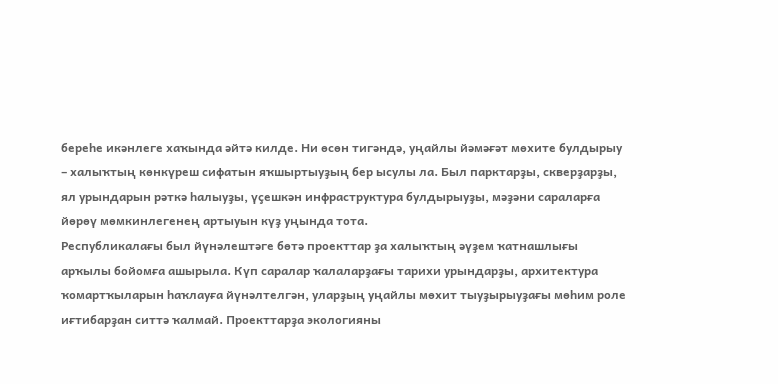береһе икәнлеге хаҡында әйтә килде. Ни өсөн тигәндә, уңайлы йәмәғәт мөхите булдырыу – халыҡтың көнкүреш сифатын яҡшыртыуҙың бер ысулы ла. Был парктарҙы, скверҙарҙы, ял урындарын рәткә һалыуҙы, үҫешкән инфраструктура булдырыуҙы, мәҙәни сараларға йөрөү мөмкинлегенең артыуын күҙ уңында тота.
Республикалағы был йүнәлештәге бөтә проекттар ҙа халыҡтың әүҙем ҡатнашлығы арҡылы бойомға ашырыла. Күп саралар ҡалаларҙағы тарихи урындарҙы, архитектура ҡомартҡыларын һаҡлауға йүнәлтелгән, уларҙың уңайлы мөхит тыуҙырыуҙағы мөһим роле иғтибарҙан ситтә ҡалмай. Проекттарҙа экологияны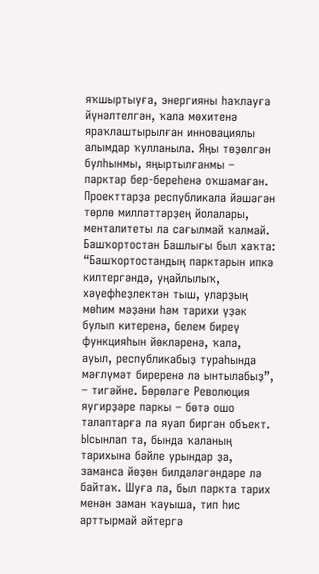яҡшыртыуға, энергияны һаҡлауға йүнәлтелгән, ҡала мөхитенә яраҡлаштырылған инновациялы алымдар ҡулланыла. Яңы төҙөлгән булһынмы, яңыртылғанмы – парктар бер-береһенә оҡшамаған. Проекттарҙа республикала йәшәгән төрлө милләттәрҙең йолалары, менталитеты ла сағылмай ҡалмай.
Башҡортостан Башлығы был хаҡта: “Башҡортостандың парктарын ипкә килтергәндә, уңайлылыҡ, хәүефһеҙлектән тыш, уларҙың мөһим мәҙәни һәм тарихи үҙәк булып китеренә, белем биреү функцияһын йөкләренә, ҡала, ауыл, республикабыҙ тураһында мәғлүмәт биреренә лә ынтылабыҙ”, – тигәйне. Бөрөләге Революция яугирҙәре паркы – бөтә ошо талаптарға ла яуап биргән объект. Ысынлап та, бында ҡаланың тарихына бәйле урындар ҙа, заманса йөҙөн билдәләгәндәре лә байтаҡ. Шуға ла, был паркта тарих менән заман ҡауыша, тип һис арттырмай әйтергә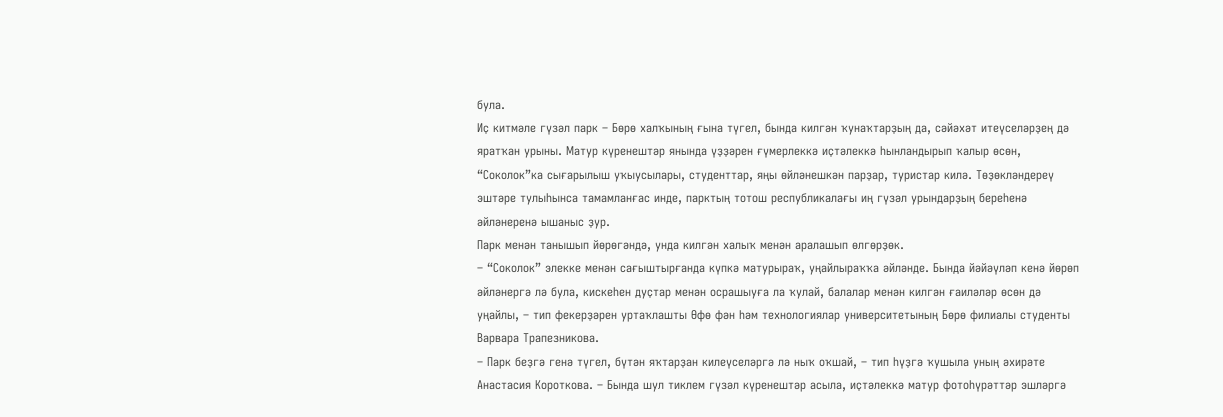була.
Иҫ китмәле гүзәл парк – Бөрө халҡының ғына түгел, бында килгән ҡунаҡтарҙың да, сәйәхәт итеүселәрҙең дә яратҡан урыны. Матур күренештәр янында үҙҙәрен ғүмерлеккә иҫтәлеккә һынландырып ҡалыр өсөн, “Соколок”ка сығарылыш уҡыусылары, студенттар, яңы өйләнешкән парҙар, туристар килә. Төҙөкләндереү эштәре тулыһынса тамамланғас инде, парктың тотош республикалағы иң гүзәл урындарҙың береһенә әйләнеренә ышаныс ҙур.
Парк менән танышып йөрөгәндә, унда килгән халыҡ менән аралашып өлгөрҙөк.
– “Соколок” элекке менән сағыштырғанда күпкә матурыраҡ, уңайлыраҡҡа әйләнде. Бында йәйәүләп кенә йөрөп әйләнергә лә була, кискеһен дуҫтар менән осрашыуға ла ҡулай, балалар менән килгән ғаиләләр өсөн дә уңайлы, – тип фекерҙәрен уртаҡлашты Өфө фән һәм технологиялар университетының Бөрө филиалы студенты Варвара Трапезникова.
– Парк беҙгә генә түгел, бүтән яҡтарҙан килеүселәргә лә ныҡ оҡшай, – тип һүҙгә ҡушыла уның әхирәте Анастасия Короткова. – Бында шул тиклем гүзәл күренештәр асыла, иҫтәлеккә матур фотоһүрәттәр эшләргә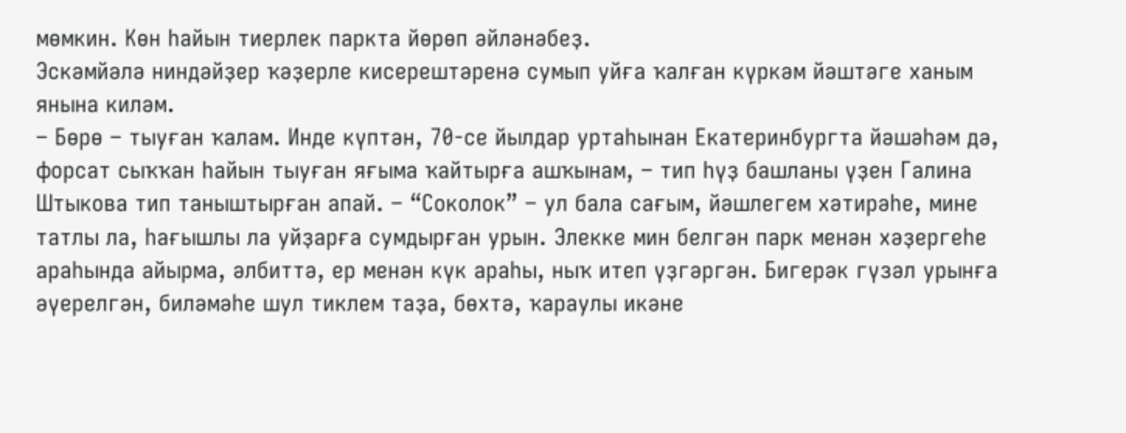мөмкин. Көн һайын тиерлек паркта йөрөп әйләнәбеҙ.
Эскәмйәлә ниндәйҙер ҡәҙерле кисерештәренә сумып уйға ҡалған күркәм йәштәге ханым янына киләм.
– Бөрө – тыуған ҡалам. Инде күптән, 70-се йылдар уртаһынан Екатеринбургта йәшәһәм дә, форсат сыҡҡан һайын тыуған яғыма ҡайтырға ашҡынам, – тип һүҙ башланы үҙен Галина Штыкова тип таныштырған апай. – “Соколок” – ул бала сағым, йәшлегем хәтирәһе, мине татлы ла, һағышлы ла уйҙарға сумдырған урын. Элекке мин белгән парк менән хәҙергеһе араһында айырма, әлбиттә, ер менән күк араһы, ныҡ итеп үҙгәргән. Бигерәк гүзәл урынға әүерелгән, биләмәһе шул тиклем таҙа, бөхтә, ҡараулы икәне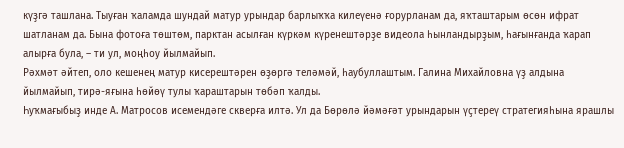күҙгә ташлана. Тыуған ҡаламда шундай матур урындар барлыҡҡа килеүенә ғорурланам да, яҡташтарым өсөн ифрат шатланам да. Бына фотоға төштөм, парктан асылған күркәм күренештәрҙе видеола һынландырҙым, һағынғанда ҡарап алырға була, – ти ул, моңһоу йылмайып.
Рәхмәт әйтеп, оло кешенең матур кисерештәрен өҙөргә теләмәй, һаубуллаштым. Галина Михайловна үҙ алдына йылмайып, тирә-яғына һөйөү тулы ҡараштарын төбәп ҡалды.
Һуҡмағыбыҙ инде А. Матросов исемендәге скверға илтә. Ул да Бөрөлә йәмәғәт урындарын үҫтереү стратегияһына ярашлы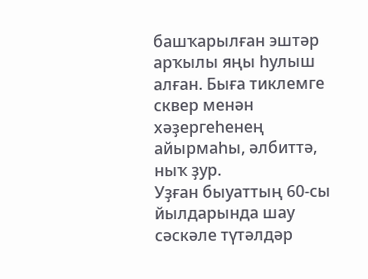башҡарылған эштәр арҡылы яңы һулыш алған. Быға тиклемге сквер менән хәҙергеһенең айырмаһы, әлбиттә, ныҡ ҙур.
Уҙған быуаттың 60-сы йылдарында шау сәскәле түтәлдәр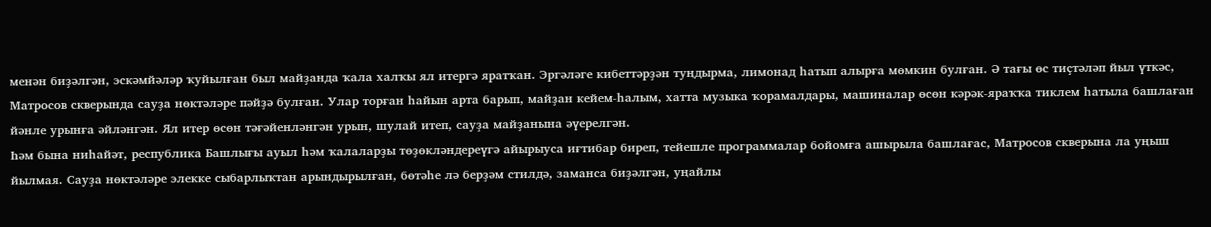менән биҙәлгән, эскәмйәләр ҡуйылған был майҙанда ҡала халҡы ял итергә яратҡан. Эргәләге кибеттәрҙән туңдырма, лимонад һатып алырға мөмкин булған. Ә тағы өс тиҫтәләп йыл үткәс, Матросов скверында сауҙа нөктәләре пәйҙә булған. Улар торған һайын арта барып, майҙан кейем-һалым, хатта музыка ҡорамалдары, машиналар өсөн кәрәк-яраҡҡа тиклем һатыла башлаған йәнле урынға әйләнгән. Ял итер өсөн тәғәйенләнгән урын, шулай итеп, сауҙа майҙанына әүерелгән.
Һәм бына ниһайәт, республика Башлығы ауыл һәм ҡалаларҙы төҙөкләндереүгә айырыуса иғтибар биреп, тейешле программалар бойомға ашырыла башлағас, Матросов скверына ла уңыш йылмая. Сауҙа нөктәләре элекке сыбарлыҡтан арындырылған, бөтәһе лә берҙәм стилдә, заманса биҙәлгән, уңайлы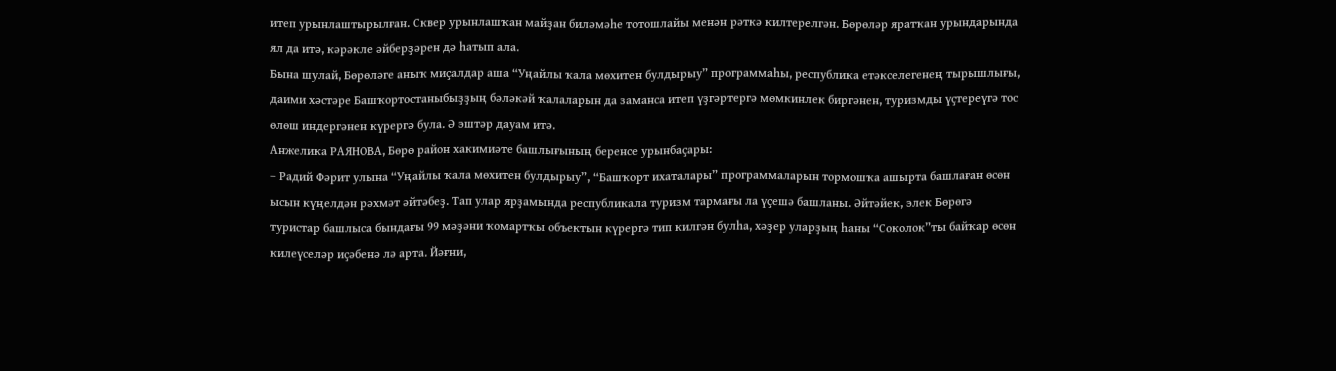итеп урынлаштырылған. Сквер урынлашҡан майҙан биләмәһе тотошлайы менән рәткә килтерелгән. Бөрөләр яратҡан урындарында ял да итә, кәрәкле әйберҙәрен дә һатып ала.
Бына шулай, Бөрөләге аныҡ миҫалдар аша “Уңайлы ҡала мөхитен булдырыу” программаһы, республика етәкселегенең тырышлығы, даими хәстәре Башҡортостаныбыҙҙың бәләкәй ҡалаларын да заманса итеп үҙгәртергә мөмкинлек биргәнен, туризмды үҫтереүгә тос өлөш индергәнен күрергә була. Ә эштәр дауам итә.
Анжелика РАЯНОВА, Бөрө район хакимиәте башлығының беренсе урынбаҫары:
– Радий Фәрит улына “Уңайлы ҡала мөхитен булдырыу”, “Башҡорт ихаталары” программаларын тормошҡа ашырта башлаған өсөн ысын күңелдән рәхмәт әйтәбеҙ. Тап улар ярҙамында республикала туризм тармағы ла үҫешә башланы. Әйтәйек, элек Бөрөгә туристар башлыса бындағы 99 мәҙәни ҡомартҡы объектын күрергә тип килгән булһа, хәҙер уларҙың һаны “Соколок”ты байҡар өсөн килеүселәр иҫәбенә лә арта. Йәғни,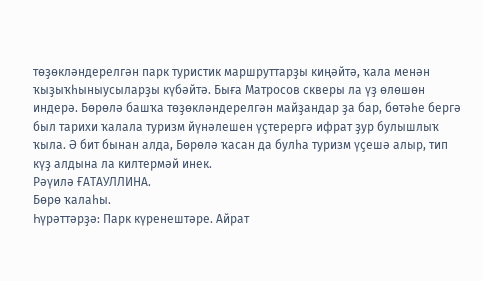төҙөкләндерелгән парк туристик маршруттарҙы киңәйтә, ҡала менән ҡыҙыҡһыныусыларҙы күбәйтә. Быға Матросов скверы ла үҙ өлөшөн индерә. Бөрөлә башҡа төҙөкләндерелгән майҙандар ҙа бар, бөтәһе бергә был тарихи ҡалала туризм йүнәлешен үҫтерергә ифрат ҙур булышлыҡ ҡыла. Ә бит бынан алда, Бөрөлә ҡасан да булһа туризм үҫешә алыр, тип күҙ алдына ла килтермәй инек.
Рәүилә ҒАТАУЛЛИНА.
Бөрө ҡалаһы.
Һүрәттәрҙә: Парк күренештәре. Айрат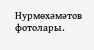Нурмөхәмәтов фотолары.